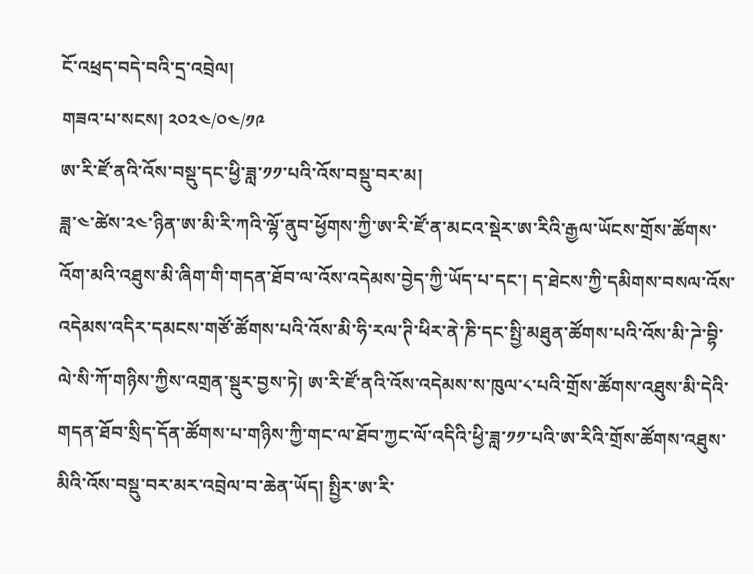ངོ་འཕྲད་བདེ་བའི་དྲ་འབྲེལ།
གཟའ་པ་སངས། ༢༠༢༤/༠༤/༡༩
ཨ་རི་ཛོ་ནའི་འོས་བསྡུ་དང་ཕྱི་ཟླ་༡༡་པའི་འོས་བསྡུ་བར་མ།
ཟླ་༤་ཚེས་༢༤་ཉིན་ཨ་མི་རི་ཀའི་ལྷོ་ནུབ་ཕྱོགས་ཀྱི་ཨ་རི་ཛོ་ན་མངའ་སྡེར་ཨ་རིའི་རྒྱལ་ཡོངས་གྲོས་ཚོགས་འོག་མའི་འཐུས་མི་ཞིག་གི་གདན་ཐོབ་ལ་འོས་འདེམས་བྱེད་ཀྱི་ཡོད་པ་དང་། ད་ཐེངས་ཀྱི་དམིགས་བསལ་འོས་འདེམས་འདིར་དམངས་གཙོ་ཚོགས་པའི་འོས་མི་ཧི་རལ་ཊི་ཕིར་ནེ་ཎི་དང་སྤྱི་མཐུན་ཚོགས་པའི་འོས་མི་ཌེ་བྷི་ལེ་སི་ཀོ་གཉིས་ཀྱིས་འགྲན་སྡུར་བྱས་ཏེ། ཨ་རི་ཛོ་ནའི་འོས་འདེམས་ས་ཁུལ་༨་པའི་གྲོས་ཚོགས་འཐུས་མི་དེའི་གདན་ཐོབ་སྲིད་དོན་ཚོགས་པ་གཉིས་ཀྱི་གང་ལ་ཐོབ་ཀྱང་ལོ་འདིའི་ཕྱི་ཟླ་༡༡་པའི་ཨ་རིའི་གྲོས་ཚོགས་འཐུས་མིའི་འོས་བསྡུ་བར་མར་འབྲེལ་བ་ཆེན་ཡོད། སྤྱིར་ཨ་རི་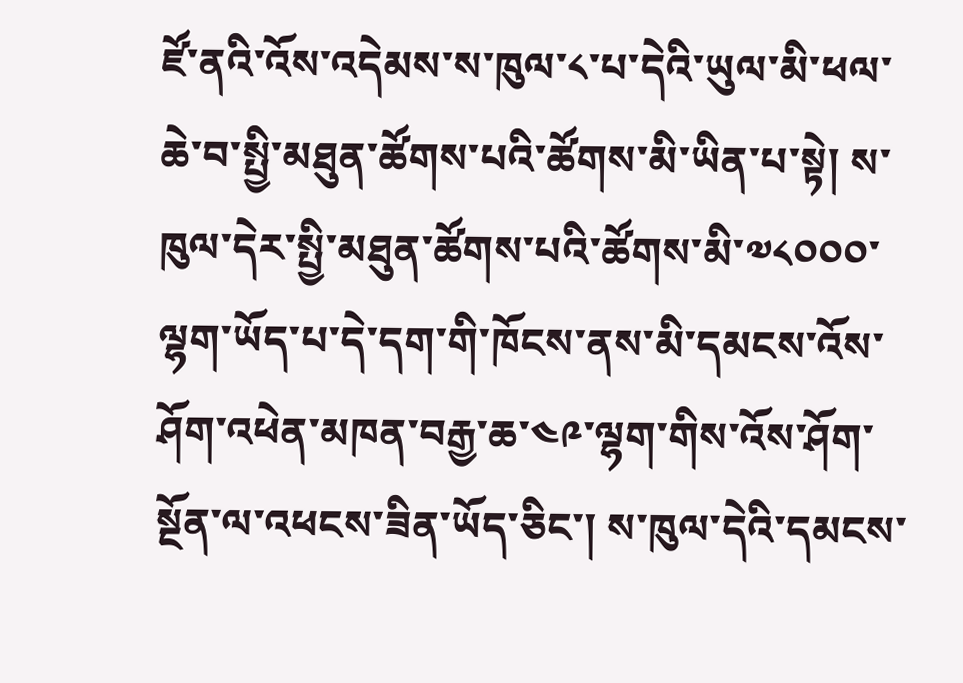ཛོ་ནའི་འོས་འདེམས་ས་ཁུལ་༨་པ་དེའི་ཡུལ་མི་ཕལ་ཆེ་བ་སྤྱི་མཐུན་ཚོགས་པའི་ཚོགས་མི་ཡིན་པ་སྟེ། ས་ཁུལ་དེར་སྤྱི་མཐུན་ཚོགས་པའི་ཚོགས་མི་༧༨༠༠༠་ལྷག་ཡོད་པ་དེ་དག་གི་ཁོངས་ནས་མི་དམངས་འོས་ཤོག་འཕེན་མཁན་བརྒྱ་ཆ་༤༩་ལྷག་གིས་འོས་ཤོག་སྔོན་ལ་འཕངས་ཟིན་ཡོད་ཅིང་། ས་ཁུལ་དེའི་དམངས་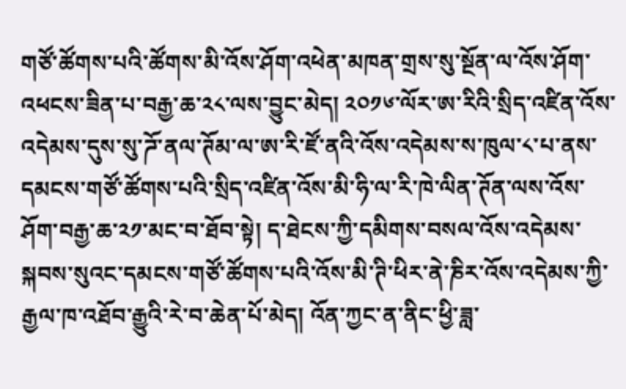གཙོ་ཚོགས་པའི་ཚོགས་མི་འོས་ཤོག་འཕེན་མཁན་གྲས་སུ་སྔོན་ལ་འོས་ཤོག་འཕངས་ཟིན་པ་བརྒྱ་ཆ་༢༨་ལས་བྱུང་མེད། ༢༠༡༦་ལོར་ཨ་རིའི་སྲིད་འཛིན་འོས་འདེམས་དུས་སུ་ཌོ་ནལ་ཊོམ་ལ་ཨ་རི་ཛོ་ནའི་འོས་འདེམས་ས་ཁུལ་༨་པ་ནས་དམངས་གཙོ་ཚོགས་པའི་སྲིད་འཛིན་འོས་མི་ཧི་ལ་རི་ཁེ་ལིན་ཊོན་ལས་འོས་ཤོག་བརྒྱ་ཆ་༢༡་མང་བ་ཐོབ་སྟེ། ད་ཐེངས་ཀྱི་དམིགས་བསལ་འོས་འདེམས་སྐབས་སུའང་དམངས་གཙོ་ཚོགས་པའི་འོས་མི་ཊི་ཕིར་ནེ་ཎིར་འོས་འདེམས་ཀྱི་རྒྱལ་ཁ་འཐོབ་རྒྱུའི་རེ་བ་ཆེན་པོ་མེད། འོན་ཀྱང་ན་ནིང་ཕྱི་ཟླ་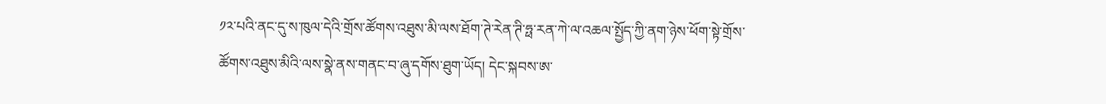༡༢་པའི་ནང་དུ་ས་ཁུལ་དེའི་གྲོས་ཚོགས་འཐུས་མི་ལས་ཐོག་ཊེ་རེན་ཊི་ཧྥ་རན་ཀེ་ལ་འཆལ་སྤྱོད་ཀྱི་ནག་ཉེས་ཕོག་སྟེ་གྲོས་ཚོགས་འཐུས་མིའི་ལས་སྣེ་ནས་གནང་བ་ཞུ་དགོས་ཐུག་ཡོད། དེང་སྐབས་ཨ་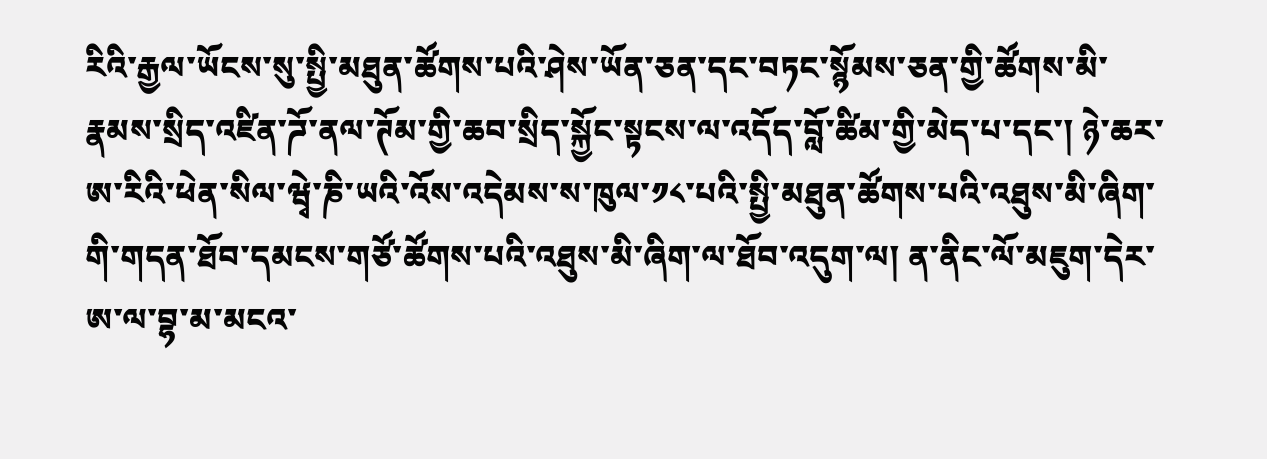རིའི་རྒྱལ་ཡོངས་སུ་སྤྱི་མཐུན་ཚོགས་པའི་ཤེས་ཡོན་ཅན་དང་བཏང་སྙོམས་ཅན་གྱི་ཚོགས་མི་རྣམས་སྲིད་འཛིན་ཌོ་ནལ་ཊོམ་གྱི་ཆབ་སྲིད་སྐྱོང་སྟངས་ལ་འདོད་བློ་ཚིམ་གྱི་མེད་པ་དང་། ཉེ་ཆར་ཨ་རིའི་ཕེན་སིལ་ཝྭེ་ཎི་ཡའི་འོས་འདེམས་ས་ཁུལ་༡༨་པའི་སྤྱི་མཐུན་ཚོགས་པའི་འཐུས་མི་ཞིག་གི་གདན་ཐོབ་དམངས་གཙོ་ཚོགས་པའི་འཐུས་མི་ཞིག་ལ་ཐོབ་འདུག་ལ། ན་ནིང་ལོ་མཇུག་དེར་ཨ་ལ་བྷ་མ་མངའ་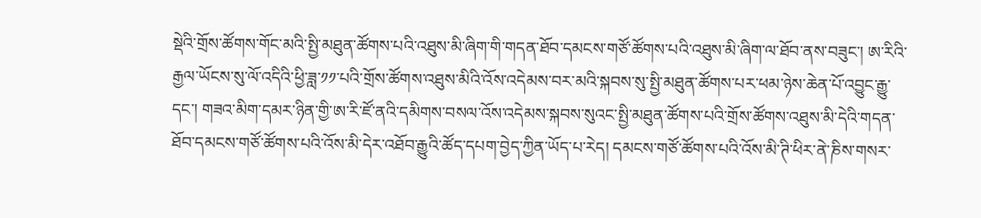སྡེའི་གྲོས་ཚོགས་གོང་མའི་སྤྱི་མཐུན་ཚོགས་པའི་འཐུས་མི་ཞིག་གི་གདན་ཐོབ་དམངས་གཙོ་ཚོགས་པའི་འཐུས་མི་ཞིག་ལ་ཐོབ་ནས་བཟུང་། ཨ་རིའི་རྒྱལ་ཡོངས་སུ་ལོ་འདིའི་ཕྱི་ཟླ་༡༡་པའི་གྲོས་ཚོགས་འཐུས་མིའི་འོས་འདེམས་བར་མའི་སྐབས་སུ་སྤྱི་མཐུན་ཚོགས་པར་ཕམ་ཉེས་ཆེན་པོ་འབྱུང་རྒྱུ་དང་། གཟའ་མིག་དམར་ཉིན་གྱི་ཨ་རི་ཛོ་ནའི་དམིགས་བསལ་འོས་འདེམས་སྐབས་སུའང་སྤྱི་མཐུན་ཚོགས་པའི་གྲོས་ཚོགས་འཐུས་མི་དེའི་གདན་ཐོབ་དམངས་གཙོ་ཚོགས་པའི་འོས་མི་དེར་འཐོབ་རྒྱུའི་ཚོད་དཔག་བྱེད་ཀྱིན་ཡོད་པ་རེད། དམངས་གཙོ་ཚོགས་པའི་འོས་མི་ཊི་ཕིར་ནེ་ཎིས་གསར་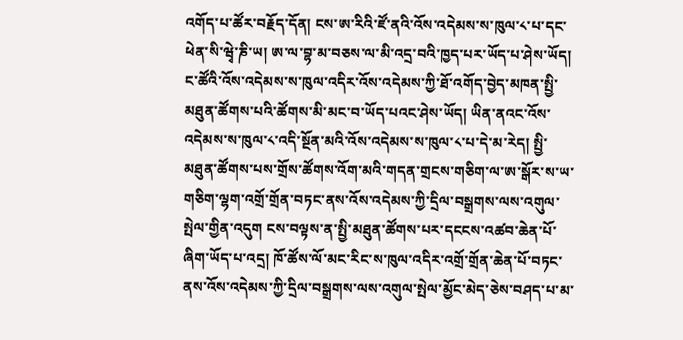འགོད་པ་ཚོར་བརྗོད་དོན། ངས་ཨ་རིའི་ཛོ་ནའི་འོས་འདེམས་ས་ཁུལ་༨་པ་དང་ཕེན་སི་ཝྭེ་ཎི་ཡ། ཨ་ལ་བྷ་མ་བཅས་ལ་མི་འདྲ་བའི་ཁྱད་པར་ཡོད་པ་ཤེས་ཡོད། ང་ཚོའི་འོས་འདེམས་ས་ཁུལ་འདིར་འོས་འདེམས་ཀྱི་ཐོ་འགོད་བྱེད་མཁན་སྤྱི་མཐུན་ཚོགས་པའི་ཚོགས་མི་མང་བ་ཡོད་པའང་ཤེས་ཡོད། ཡིན་ནའང་འོས་འདེམས་ས་ཁུལ་༨་འདི་སྔོན་མའི་འོས་འདེམས་ས་ཁུལ་༨་པ་དེ་མ་རེད། སྤྱི་མཐུན་ཚོགས་པས་གྲོས་ཚོགས་འོག་མའི་གདན་གྲངས་གཅིག་ལ་ཨ་སྒོར་ས་ཡ་གཅིག་ལྷག་འགྲོ་གྲོན་བཏང་ནས་འོས་འདེམས་ཀྱི་དྲིལ་བསྒྲགས་ལས་འགུལ་སྤེལ་གྱིན་འདུག ངས་བལྟས་ན་སྤྱི་མཐུན་ཚོགས་པར་དངངས་འཚབ་ཆེན་པོ་ཞིག་ཡོད་པ་འདྲ། ཁོ་ཚོས་ལོ་མང་རིང་ས་ཁུལ་འདིར་འགྲོ་གྲོན་ཆེན་པོ་བཏང་ནས་འོས་འདེམས་ཀྱི་དྲིལ་བསྒྲགས་ལས་འགུལ་སྤེལ་མྱོང་མེད་ཅེས་བཤད་པ་མ་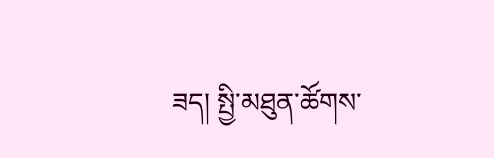ཟད། སྤྱི་མཐུན་ཚོགས་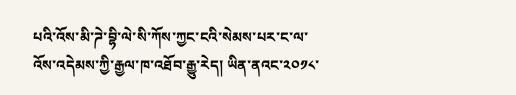པའི་འོས་མི་ཌེ་བྷི་ལེ་སི་ཀོས་ཀྱང་ངའི་སེམས་པར་ང་ལ་འོས་འདེམས་ཀྱི་རྒྱལ་ཁ་འཐོབ་རྒྱུ་རེད། ཡིན་ནའང་༢༠༡༨་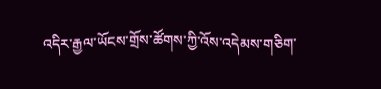འདིར་རྒྱལ་ཡོངས་གྲོས་ཚོགས་ཀྱི་འོས་འདེམས་གཅིག་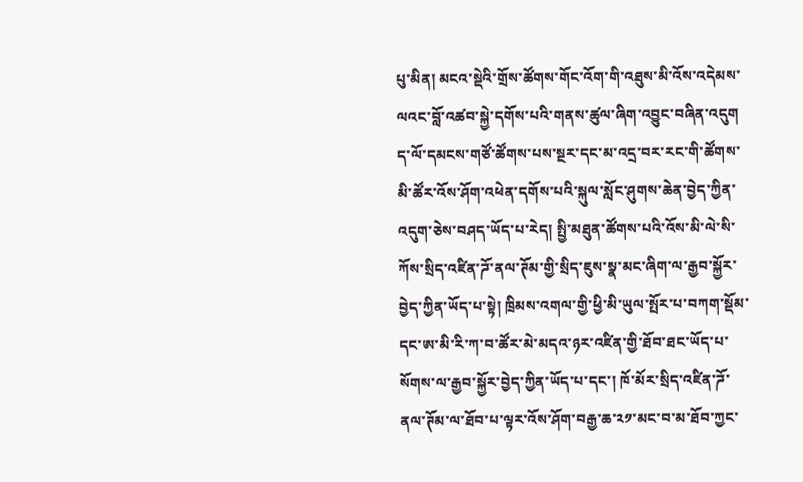པུ་མིན། མངའ་སྡེའི་གྲོས་ཚོགས་གོང་འོག་གི་འཐུས་མི་འོས་འདེམས་ལའང་བློ་འཚབ་སྐྱེ་དགོས་པའི་གནས་ཚུལ་ཞིག་འབྱུང་བཞིན་འདུག ད་ལོ་དམངས་གཙོ་ཚོགས་པས་སྔར་དང་མ་འདྲ་བར་རང་གི་ཚོགས་མི་ཚོར་འོས་ཤོག་འཕེན་དགོས་པའི་སྐུལ་སློང་ཤུགས་ཆེན་བྱེད་ཀྱིན་འདུག་ཅེས་བཤད་ཡོད་པ་རེད། སྤྱི་མཐུན་ཚོགས་པའི་འོས་མི་ལེ་སི་ཀོས་སྲིད་འཛིན་ཌོ་ནལ་ཊོམ་གྱི་སྲིད་ཇུས་སྣ་མང་ཞིག་ལ་རྒྱབ་སྐྱོར་བྱེད་ཀྱིན་ཡོད་པ་སྟེ། ཁྲིམས་འགལ་གྱི་ཕྱི་མི་ཡུལ་སྤོར་པ་བཀག་སྡོམ་དང་ཨ་མི་རི་ཀ་བ་ཚོར་མེ་མདའ་ཉར་འཛིན་གྱི་ཐོབ་ཐང་ཡོད་པ་སོགས་ལ་རྒྱབ་སྐྱོར་བྱེད་ཀྱིན་ཡོད་པ་དང་། ཁོ་མོར་སྲིད་འཛིན་ཌོ་ནལ་ཊོམ་ལ་ཐོབ་པ་ལྟར་འོས་ཤོག་བརྒྱ་ཆ་༢༡་མང་བ་མ་ཐོབ་ཀྱང་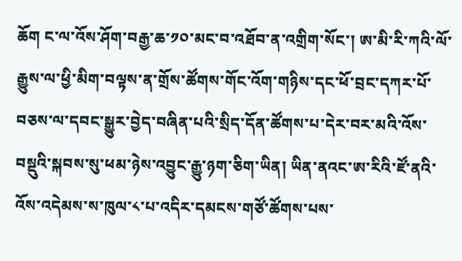ཆོག ང་ལ་འོས་ཤོག་བརྒྱ་ཆ་༡༠་མང་བ་འཐོབ་ན་འགྲིག་སོང་། ཨ་མི་རི་ཀའི་ལོ་རྒྱུས་ལ་ཕྱི་མིག་བལྟས་ན་གྲོས་ཚོགས་གོང་འོག་གཉིས་དང་ཕོ་བྲང་དཀར་པོ་བཅས་ལ་དབང་སྒྱུར་བྱེད་བཞིན་པའི་སྲིད་དོན་ཚོགས་པ་དེར་བར་མའི་འོས་བསྡུའི་སྐབས་སུ་ཕམ་ཉེས་འབྱུང་རྒྱུ་ཉག་ཅིག་ཡིན། ཡིན་ནའང་ཨ་རིའི་ཛོ་ནའི་འོས་འདེམས་ས་ཁུལ་༨་པ་འདིར་དམངས་གཙོ་ཚོགས་པས་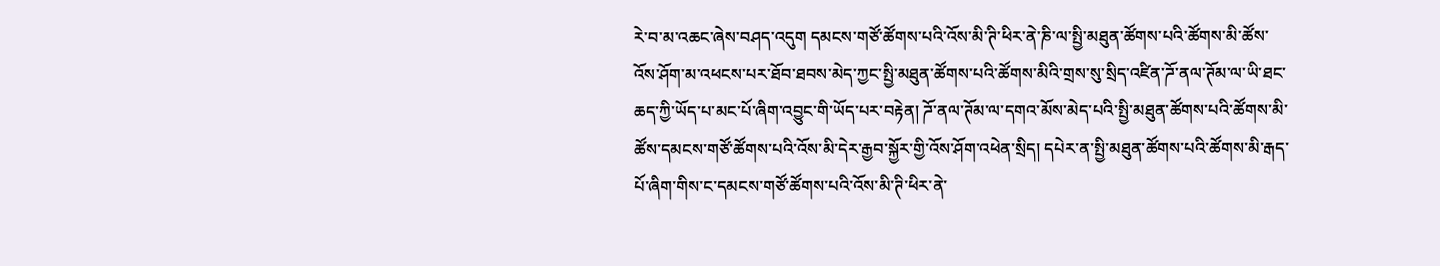རེ་བ་མ་འཆང་ཞེས་བཤད་འདུག དམངས་གཙོ་ཚོགས་པའི་འོས་མི་ཊི་ཕིར་ནེ་ཎི་ལ་སྤྱི་མཐུན་ཚོགས་པའི་ཚོགས་མི་ཚོས་འོས་ཤོག་མ་འཕངས་པར་ཐོབ་ཐབས་མེད་ཀྱང་སྤྱི་མཐུན་ཚོགས་པའི་ཚོགས་མིའི་གྲས་སུ་སྲིད་འཛིན་ཌོ་ནལ་ཊོམ་ལ་ཡི་ཐང་ཆད་ཀྱི་ཡོད་པ་མང་པོ་ཞིག་འབྱུང་གི་ཡོད་པར་བརྟེན། ཌོ་ནལ་ཊོམ་ལ་དགའ་མོས་མེད་པའི་སྤྱི་མཐུན་ཚོགས་པའི་ཚོགས་མི་ཚོས་དམངས་གཙོ་ཚོགས་པའི་འོས་མི་དེར་རྒྱབ་སྐྱོར་གྱི་འོས་ཤོག་འཕེན་སྲིད། དཔེར་ན་སྤྱི་མཐུན་ཚོགས་པའི་ཚོགས་མི་རྒད་པོ་ཞིག་གིས་ང་དམངས་གཙོ་ཚོགས་པའི་འོས་མི་ཊི་ཕིར་ནེ་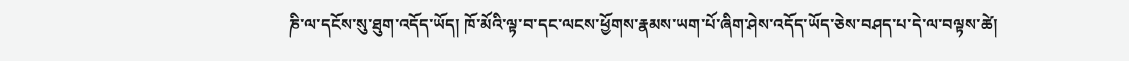ཎི་ལ་དངོས་སུ་ཐུག་འདོད་ཡོད། ཁོ་མོའི་ལྟ་བ་དང་ལངས་ཕྱོགས་རྣམས་ཡག་པོ་ཞིག་ཤེས་འདོད་ཡོད་ཅེས་བཤད་པ་དེ་ལ་བལྟས་ཚེ།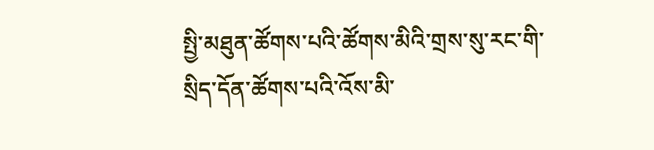སྤྱི་མཐུན་ཚོགས་པའི་ཚོགས་མིའི་གྲས་སུ་རང་གི་སྲིད་དོན་ཚོགས་པའི་འོས་མི་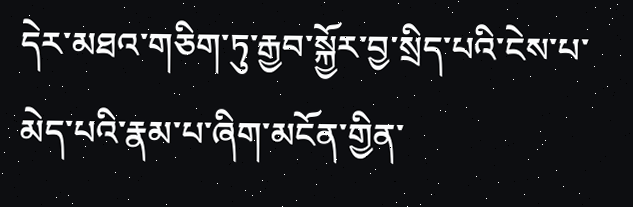དེར་མཐའ་གཅིག་ཏུ་རྒྱབ་སྐྱོར་བྱ་སྲིད་པའི་ངེས་པ་མེད་པའི་རྣམ་པ་ཞིག་མངོན་གྱིན་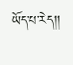ཡོད་པ་རེད།།